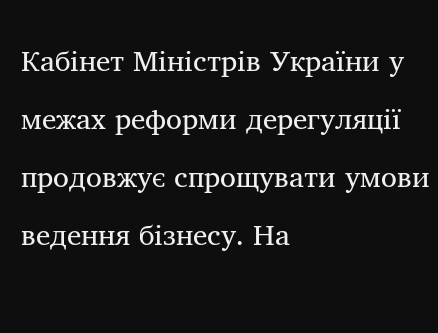Кабінет Міністрів України у межах реформи дерегуляції продовжує спрощувати умови ведення бізнесу. На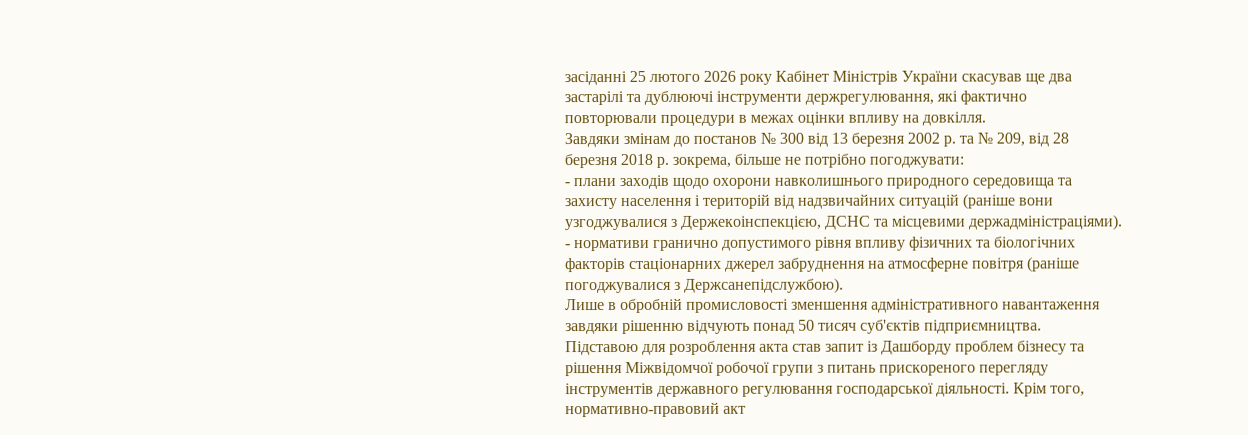засіданні 25 лютого 2026 року Кабінет Міністрів України скасував ще два застарілі та дублюючі інструменти держрегулювання, які фактично повторювали процедури в межах оцінки впливу на довкілля.
Завдяки змінам до постанов № 300 від 13 березня 2002 р. та № 209, від 28 березня 2018 р. зокрема, більше не потрібно погоджувати:
- плани заходів щодо охорони навколишнього природного середовища та захисту населення і територій від надзвичайних ситуацій (раніше вони узгоджувалися з Держекоінспекцією, ДСНС та місцевими держадміністраціями).
- нормативи гранично допустимого рівня впливу фізичних та біологічних факторів стаціонарних джерел забруднення на атмосферне повітря (раніше погоджувалися з Держсанепідслужбою).
Лише в обробній промисловості зменшення адміністративного навантаження завдяки рішенню відчують понад 50 тисяч суб'єктів підприємництва.
Підставою для розроблення акта став запит із Дашборду проблем бізнесу та рішення Міжвідомчої робочої групи з питань прискореного перегляду інструментів державного регулювання господарської діяльності. Крім того, нормативно-правовий акт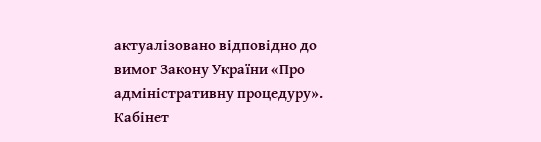актуалізовано відповідно до вимог Закону України «Про адміністративну процедуру».
Кабінет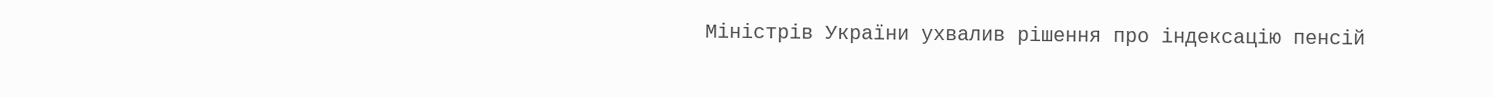Міністрів України ухвалив рішення про індексацію пенсій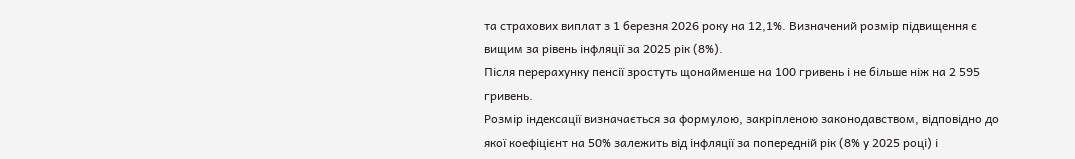та страхових виплат з 1 березня 2026 року на 12,1%. Визначений розмір підвищення є вищим за рівень інфляції за 2025 рік (8%).
Після перерахунку пенсії зростуть щонайменше на 100 гривень і не більше ніж на 2 595 гривень.
Розмір індексації визначається за формулою, закріпленою законодавством, відповідно до якої коефіцієнт на 50% залежить від інфляції за попередній рік (8% у 2025 році) і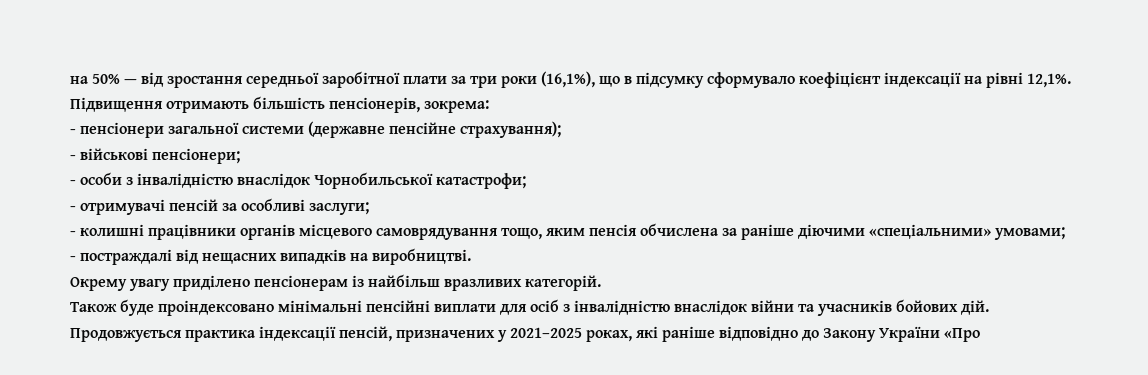на 50% — від зростання середньої заробітної плати за три роки (16,1%), що в підсумку сформувало коефіцієнт індексації на рівні 12,1%.
Підвищення отримають більшість пенсіонерів, зокрема:
- пенсіонери загальної системи (державне пенсійне страхування);
- військові пенсіонери;
- особи з інвалідністю внаслідок Чорнобильської катастрофи;
- отримувачі пенсій за особливі заслуги;
- колишні працівники органів місцевого самоврядування тощо, яким пенсія обчислена за раніше діючими «спеціальними» умовами;
- постраждалі від нещасних випадків на виробництві.
Окрему увагу приділено пенсіонерам із найбільш вразливих категорій.
Також буде проіндексовано мінімальні пенсійні виплати для осіб з інвалідністю внаслідок війни та учасників бойових дій.
Продовжується практика індексації пенсій, призначених у 2021–2025 роках, які раніше відповідно до Закону України «Про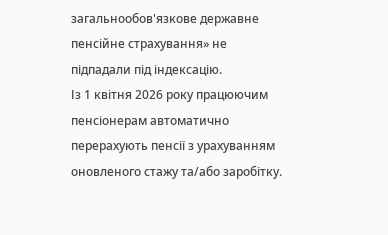загальнообов'язкове державне пенсійне страхування» не підпадали під індексацію.
Із 1 квітня 2026 року працюючим пенсіонерам автоматично перерахують пенсії з урахуванням оновленого стажу та/або заробітку.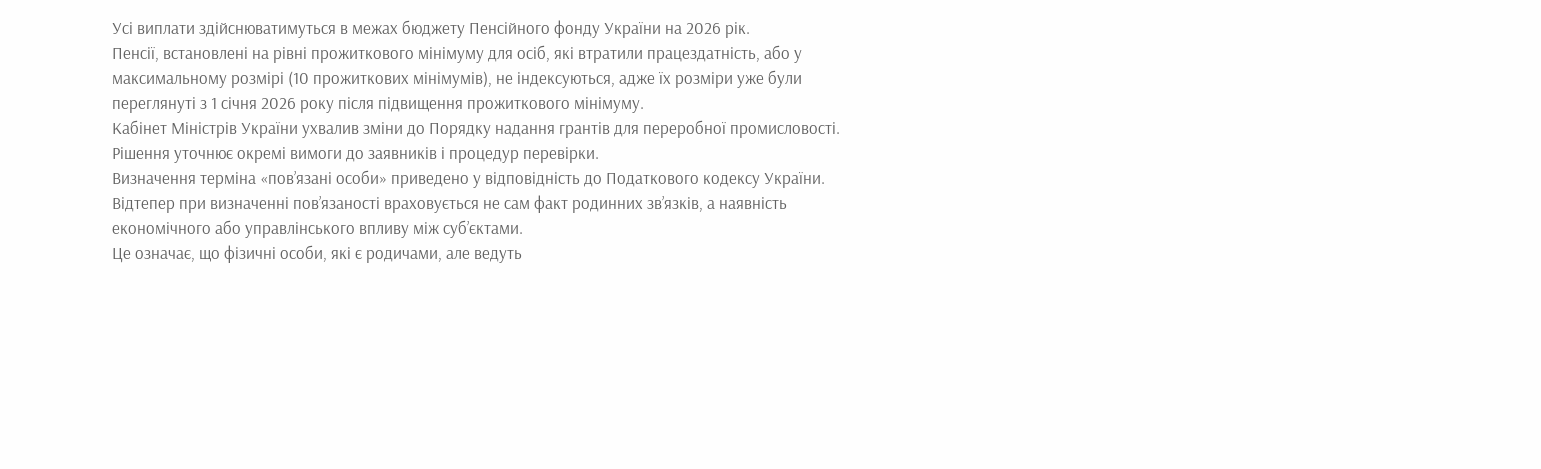Усі виплати здійснюватимуться в межах бюджету Пенсійного фонду України на 2026 рік.
Пенсії, встановлені на рівні прожиткового мінімуму для осіб, які втратили працездатність, або у максимальному розмірі (10 прожиткових мінімумів), не індексуються, адже їх розміри уже були переглянуті з 1 січня 2026 року після підвищення прожиткового мінімуму.
Кабінет Міністрів України ухвалив зміни до Порядку надання грантів для переробної промисловості. Рішення уточнює окремі вимоги до заявників і процедур перевірки.
Визначення терміна «пов’язані особи» приведено у відповідність до Податкового кодексу України. Відтепер при визначенні пов’язаності враховується не сам факт родинних зв’язків, а наявність економічного або управлінського впливу між суб’єктами.
Це означає, що фізичні особи, які є родичами, але ведуть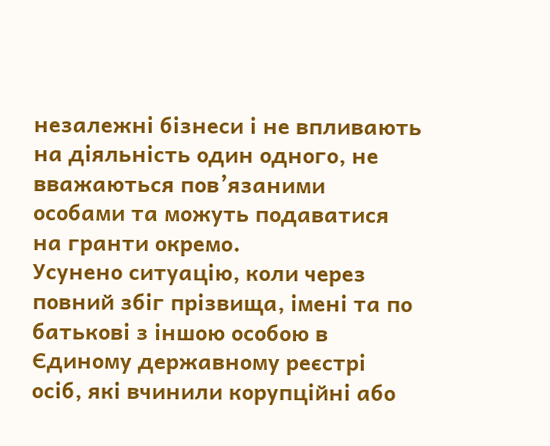незалежні бізнеси і не впливають на діяльність один одного, не вважаються пов’язаними особами та можуть подаватися на гранти окремо.
Усунено ситуацію, коли через повний збіг прізвища, імені та по батькові з іншою особою в Єдиному державному реєстрі осіб, які вчинили корупційні або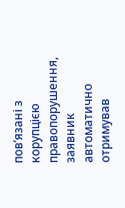пов’язані з корупцією правопорушення, заявник автоматично отримував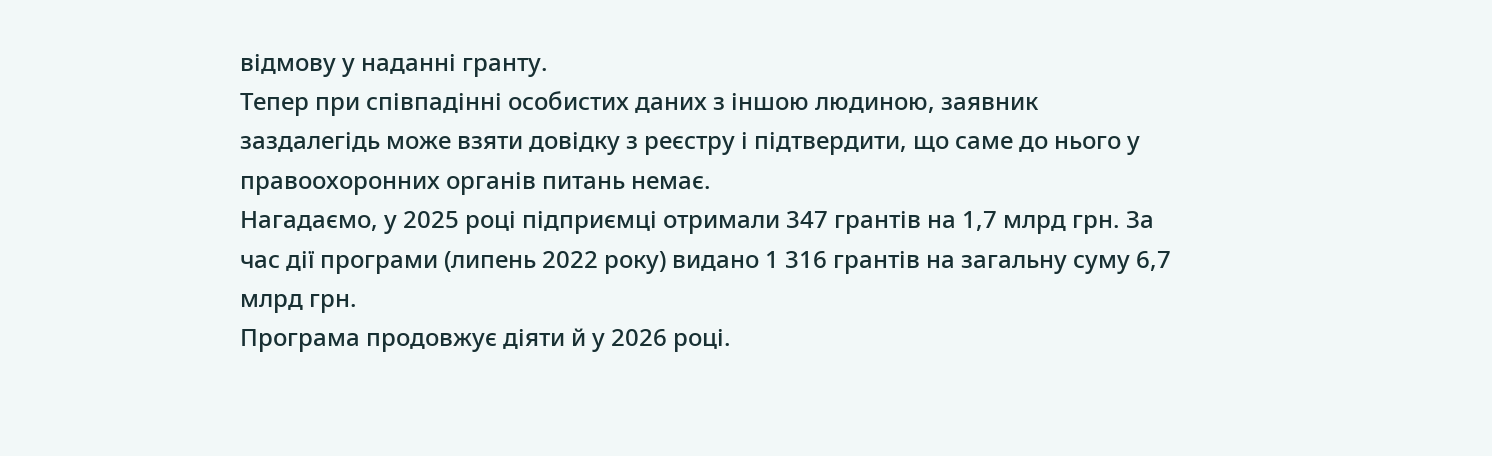відмову у наданні гранту.
Тепер при співпадінні особистих даних з іншою людиною, заявник заздалегідь може взяти довідку з реєстру і підтвердити, що саме до нього у правоохоронних органів питань немає.
Нагадаємо, у 2025 році підприємці отримали 347 грантів на 1,7 млрд грн. За час дії програми (липень 2022 року) видано 1 316 грантів на загальну суму 6,7 млрд грн.
Програма продовжує діяти й у 2026 році.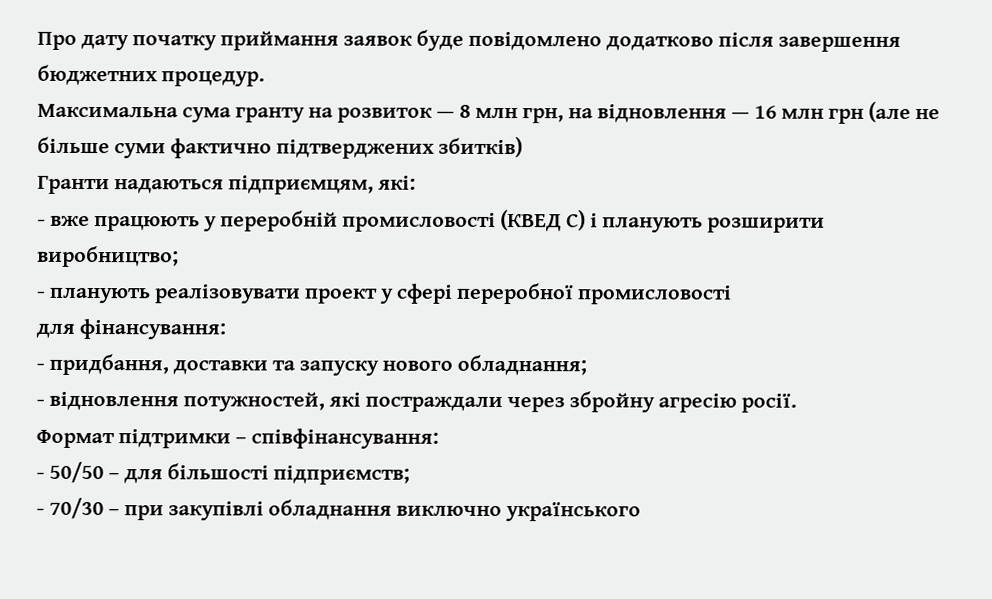Про дату початку приймання заявок буде повідомлено додатково після завершення бюджетних процедур.
Максимальна сума гранту на розвиток — 8 млн грн, на відновлення — 16 млн грн (але не більше суми фактично підтверджених збитків)
Гранти надаються підприємцям, які:
- вже працюють у переробній промисловості (КВЕД С) і планують розширити виробництво;
- планують реалізовувати проект у сфері переробної промисловості
для фінансування:
- придбання, доставки та запуску нового обладнання;
- відновлення потужностей, які постраждали через збройну агресію росії.
Формат підтримки – співфінансування:
- 50/50 – для більшості підприємств;
- 70/30 – при закупівлі обладнання виключно українського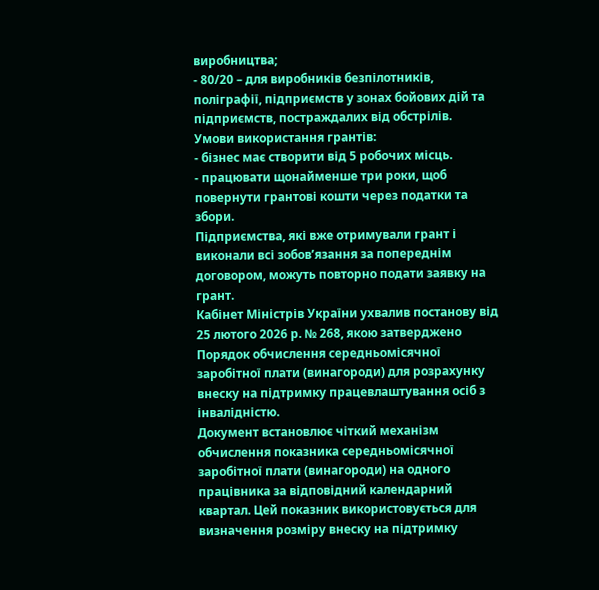виробництва;
- 80/20 – для виробників безпілотників, поліграфії, підприємств у зонах бойових дій та підприємств, постраждалих від обстрілів.
Умови використання грантів:
- бізнес має створити від 5 робочих місць.
- працювати щонайменше три роки, щоб повернути грантові кошти через податки та збори.
Підприємства, які вже отримували грант і виконали всі зобов’язання за попереднім договором, можуть повторно подати заявку на грант.
Кабінет Міністрів України ухвалив постанову від 25 лютого 2026 р. № 268, якою затверджено Порядок обчислення середньомісячної заробітної плати (винагороди) для розрахунку внеску на підтримку працевлаштування осіб з інвалідністю.
Документ встановлює чіткий механізм обчислення показника середньомісячної заробітної плати (винагороди) на одного працівника за відповідний календарний квартал. Цей показник використовується для визначення розміру внеску на підтримку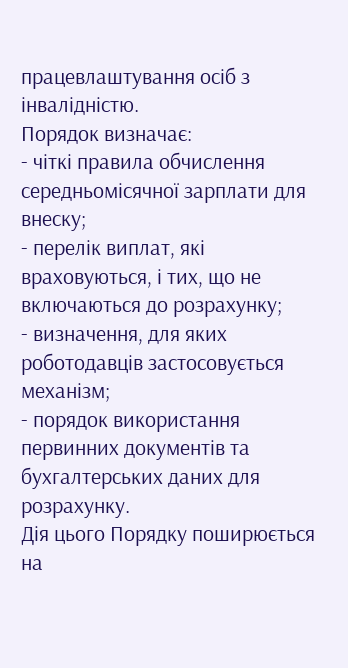працевлаштування осіб з інвалідністю.
Порядок визначає:
- чіткі правила обчислення середньомісячної зарплати для внеску;
- перелік виплат, які враховуються, і тих, що не включаються до розрахунку;
- визначення, для яких роботодавців застосовується механізм;
- порядок використання первинних документів та бухгалтерських даних для розрахунку.
Дія цього Порядку поширюється на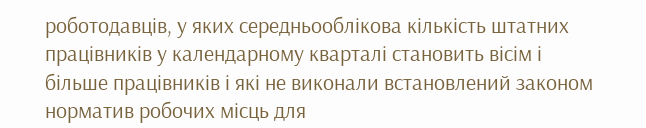роботодавців, у яких середньооблікова кількість штатних працівників у календарному кварталі становить вісім і більше працівників і які не виконали встановлений законом норматив робочих місць для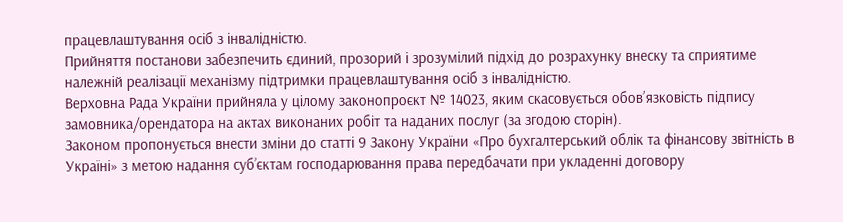працевлаштування осіб з інвалідністю.
Прийняття постанови забезпечить єдиний, прозорий і зрозумілий підхід до розрахунку внеску та сприятиме належній реалізації механізму підтримки працевлаштування осіб з інвалідністю.
Верховна Рада України прийняла у цілому законопроєкт № 14023, яким скасовується обовʼязковість підпису замовника/орендатора на актах виконаних робіт та наданих послуг (за згодою сторін).
Законом пропонується внести зміни до статті 9 Закону України «Про бухгалтерський облік та фінансову звітність в Україні» з метою надання суб’єктам господарювання права передбачати при укладенні договору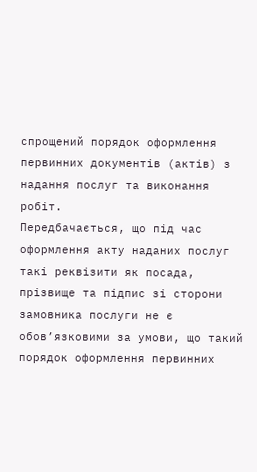спрощений порядок оформлення первинних документів (актів) з надання послуг та виконання робіт.
Передбачається, що під час оформлення акту наданих послуг такі реквізити як посада, прізвище та підпис зі сторони замовника послуги не є обов’язковими за умови, що такий порядок оформлення первинних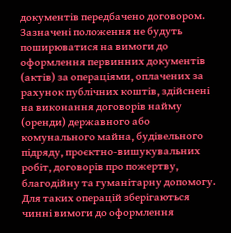документів передбачено договором.
Зазначені положення не будуть поширюватися на вимоги до оформлення первинних документів (актів) за операціями, оплачених за рахунок публічних коштів, здійснені на виконання договорів найму (оренди) державного або комунального майна, будівельного підряду, проєктно-вишукувальних робіт, договорів про пожертву, благодійну та гуманітарну допомогу. Для таких операцій зберігаються чинні вимоги до оформлення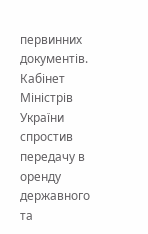первинних документів.
Кабінет Міністрів України спростив передачу в оренду державного та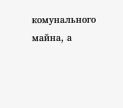комунального майна, а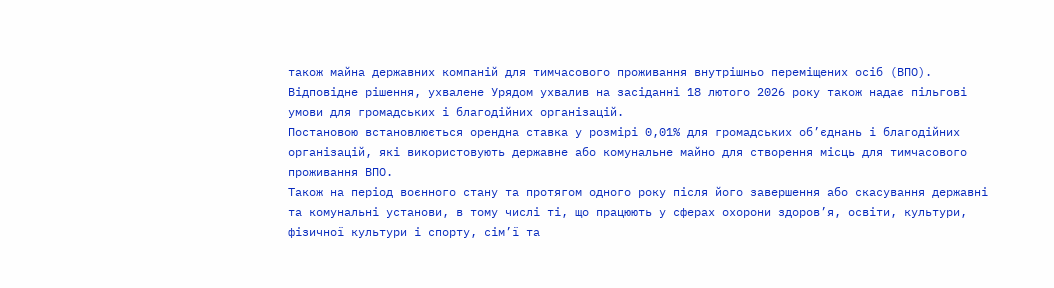також майна державних компаній для тимчасового проживання внутрішньо переміщених осіб (ВПО). Відповідне рішення, ухвалене Урядом ухвалив на засіданні 18 лютого 2026 року також надає пільгові умови для громадських і благодійних організацій.
Постановою встановлюється орендна ставка у розмірі 0,01% для громадських об’єднань і благодійних організацій, які використовують державне або комунальне майно для створення місць для тимчасового проживання ВПО.
Також на період воєнного стану та протягом одного року після його завершення або скасування державні та комунальні установи, в тому числі ті, що працюють у сферах охорони здоров’я, освіти, культури, фізичної культури і спорту, сім’ї та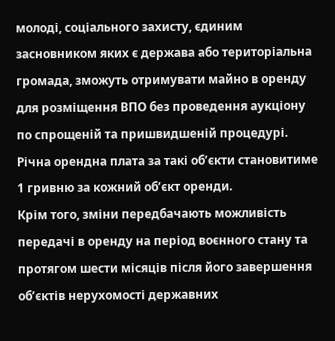молоді, соціального захисту, єдиним засновником яких є держава або територіальна громада, зможуть отримувати майно в оренду для розміщення ВПО без проведення аукціону по спрощеній та пришвидшеній процедурі.
Річна орендна плата за такі об’єкти становитиме 1 гривню за кожний об’єкт оренди.
Крім того, зміни передбачають можливість передачі в оренду на період воєнного стану та протягом шести місяців після його завершення об’єктів нерухомості державних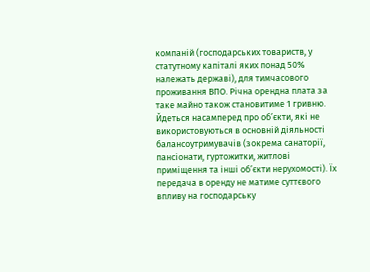компаній (господарських товариств, у статутному капіталі яких понад 50% належать державі), для тимчасового проживання ВПО. Річна орендна плата за таке майно також становитиме 1 гривню.
Йдеться насамперед про об’єкти, які не використовуються в основній діяльності балансоутримувачів (зокрема санаторії, пансіонати, гуртожитки, житлові приміщення та інші об’єкти нерухомості). Їх передача в оренду не матиме суттєвого впливу на господарську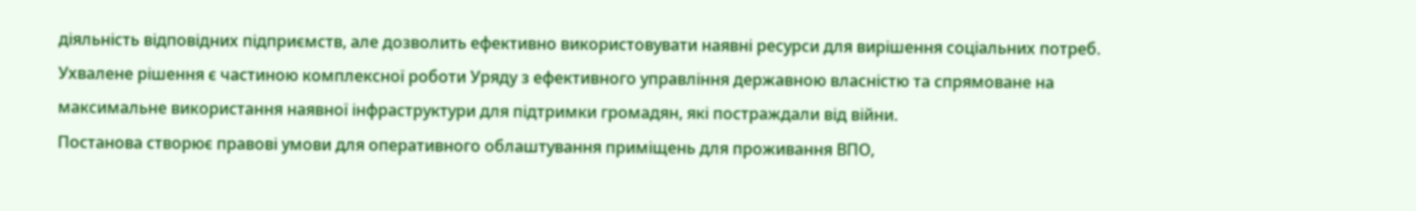діяльність відповідних підприємств, але дозволить ефективно використовувати наявні ресурси для вирішення соціальних потреб.
Ухвалене рішення є частиною комплексної роботи Уряду з ефективного управління державною власністю та спрямоване на максимальне використання наявної інфраструктури для підтримки громадян, які постраждали від війни.
Постанова створює правові умови для оперативного облаштування приміщень для проживання ВПО,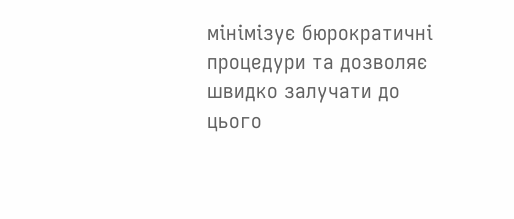мінімізує бюрократичні процедури та дозволяє швидко залучати до цього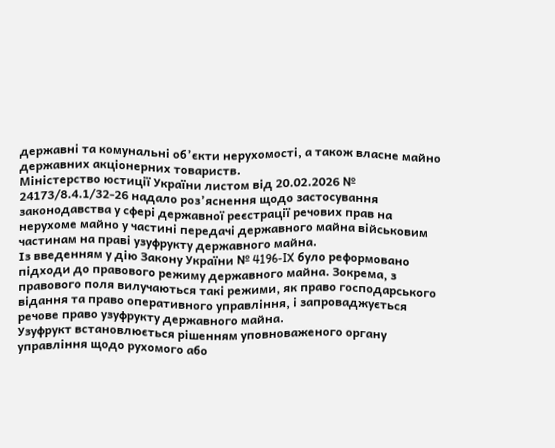державні та комунальні об’єкти нерухомості, а також власне майно державних акціонерних товариств.
Міністерство юстиції України листом від 20.02.2026 № 24173/8.4.1/32-26 надало роз’яснення щодо застосування законодавства у сфері державної реєстрації речових прав на нерухоме майно у частині передачі державного майна військовим частинам на праві узуфрукту державного майна.
Із введенням у дію Закону України № 4196-IX було реформовано підходи до правового режиму державного майна. Зокрема, з правового поля вилучаються такі режими, як право господарського відання та право оперативного управління, і запроваджується речове право узуфрукту державного майна.
Узуфрукт встановлюється рішенням уповноваженого органу управління щодо рухомого або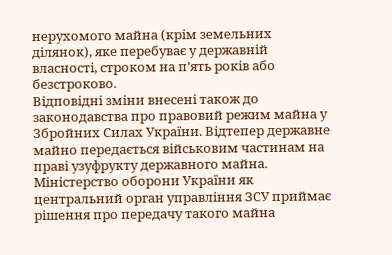нерухомого майна (крім земельних ділянок), яке перебуває у державній власності, строком на п’ять років або безстроково.
Відповідні зміни внесені також до законодавства про правовий режим майна у Збройних Силах України. Відтепер державне майно передається військовим частинам на праві узуфрукту державного майна.
Міністерство оборони України як центральний орган управління ЗСУ приймає рішення про передачу такого майна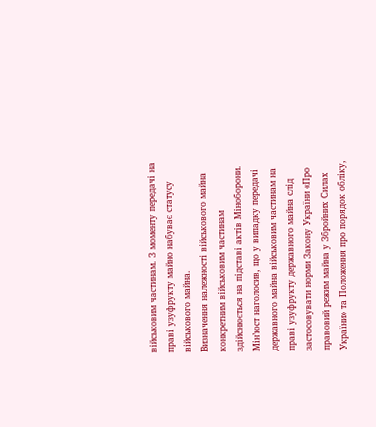військовим частинам. З моменту передачі на праві узуфрукту майно набуває статусу військового майна.
Визначення належності військового майна конкретним військовим частинам здійснюється на підставі актів Міноборони.
Мін’юст наголосив, що у випадку передачі державного майна військовим частинам на праві узуфрукту державного майна слід застосовувати норми Закону України «Про правовий режим майна у Збройних Силах України» та Положення про порядок обліку,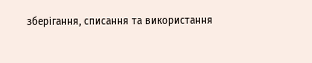зберігання, списання та використання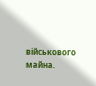військового майна.